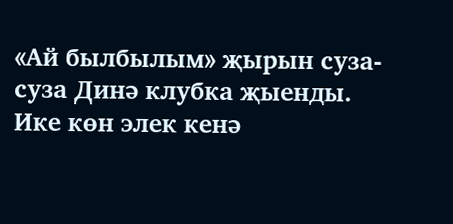«Ай былбылым» җырын суза-суза Динә клубка җыенды. Ике көн элек кенә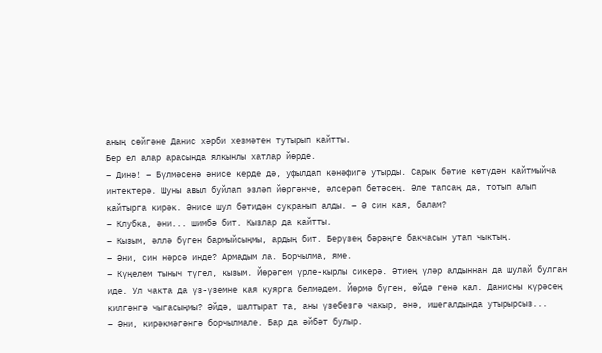аның сөйгәне Данис хәрби хезмәтен тутырып кайтты.
Бер ел алар арасында ялкынлы хатлар йөрде.
– Динә! – Бүлмәсенә әнисе керде дә, уфылдап кәнәфигә утырды. Сарык бәтие көтүдән кайтмыйча интектерә. Шуны авыл буйлап эзләп йөргәнче, әлсерәп бетәсең. Әле тапсаң да, тотып алып кайтырга кирәк. Әнисе шул бәтидән сукранып алды. – Ә син кая, балам?
– Клубка, әни... шимбә бит. Кызлар да кайтты.
– Кызым, әллә бүген бармыйсыңмы, ардың бит. Берүзең бәрәңге бакчасын утап чыктың.
– Әни, син нәрсә инде? Армадым ла. Борчылма, яме.
– Күңелем тыныч түгел, кызым. Йөрәгем үрле-кырлы сикерә. Әтиең үләр алдыннан да шулай булган иде. Ул чакта да үз-үземне кая куярга белмәдем. Йөрмә бүген, өйдә генә кал. Данисны күрәсең килгәнгә чыгасыңмы? Әйдә, шалтырат та, аны үзебезгә чакыр, әнә, ишегалдында утырырсыз...
– Әни, кирәкмәгәнгә борчылмале. Бар да әйбәт булыр.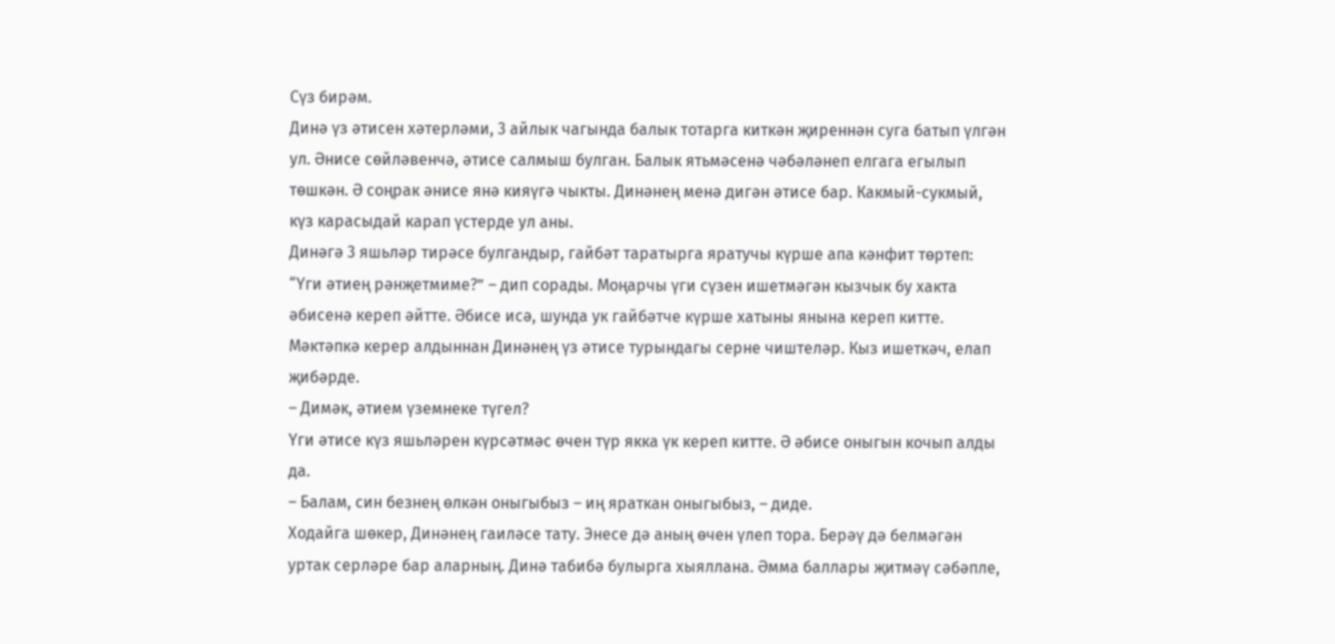Сүз бирәм.
Динә үз әтисен хәтерләми, 3 айлык чагында балык тотарга киткән җиреннән суга батып үлгән ул. Әнисе сөйләвенчә, әтисе салмыш булган. Балык ятьмәсенә чәбәләнеп елгага егылып төшкән. Ә соңрак әнисе янә кияүгә чыкты. Динәнең менә дигән әтисе бар. Какмый-сукмый, күз карасыдай карап үстерде ул аны.
Динәгә 3 яшьләр тирәсе булгандыр, гайбәт таратырга яратучы күрше апа кәнфит төртеп: “Үги әтиең рәнҗетмиме?” – дип сорады. Моңарчы үги сүзен ишетмәгән кызчык бу хакта әбисенә кереп әйтте. Әбисе исә, шунда ук гайбәтче күрше хатыны янына кереп китте.
Мәктәпкә керер алдыннан Динәнең үз әтисе турындагы серне чиштеләр. Кыз ишеткәч, елап җибәрде.
– Димәк, әтием үземнеке түгел?
Үги әтисе күз яшьләрен күрсәтмәс өчен түр якка үк кереп китте. Ә әбисе оныгын кочып алды да.
– Балам, син безнең өлкән оныгыбыз – иң яраткан оныгыбыз, – диде.
Ходайга шөкер, Динәнең гаиләсе тату. Энесе дә аның өчен үлеп тора. Берәү дә белмәгән уртак серләре бар аларның. Динә табибә булырга хыяллана. Әмма баллары җитмәү сәбәпле,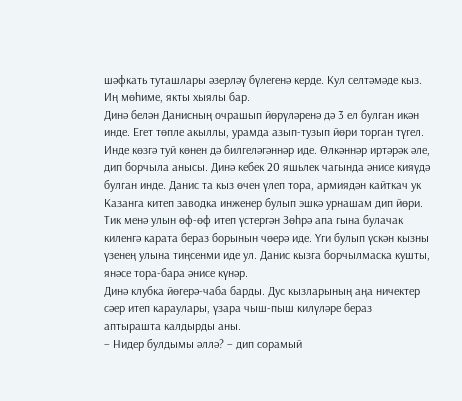шәфкать туташлары әзерләү бүлегенә керде. Кул селтәмәде кыз. Иң мөһиме, якты хыялы бар.
Динә белән Данисның очрашып йөрүләренә дә 3 ел булган икән инде. Егет төпле акыллы, урамда азып-тузып йөри торган түгел. Инде көзгә туй көнен дә билгеләгәннәр иде. Өлкәннәр иртәрәк әле, дип борчыла анысы. Динә кебек 20 яшьлек чагында әнисе кияүдә булган инде. Данис та кыз өчен үлеп тора, армиядән кайткач ук Казанга китеп заводка инженер булып эшкә урнашам дип йөри. Тик менә улын өф-өф итеп үстергән Зөһрә апа гына булачак киленгә карата бераз борынын чөерә иде. Үги булып үскән кызны үзенең улына тиңсенми иде ул. Данис кызга борчылмаска кушты, янәсе тора-бара әнисе күнәр.
Динә клубка йөгерә-чаба барды. Дус кызларының аңа ничектер сәер итеп караулары, үзара чыш-пыш килүләре бераз аптырашта калдырды аны.
– Нидер булдымы әллә? – дип сорамый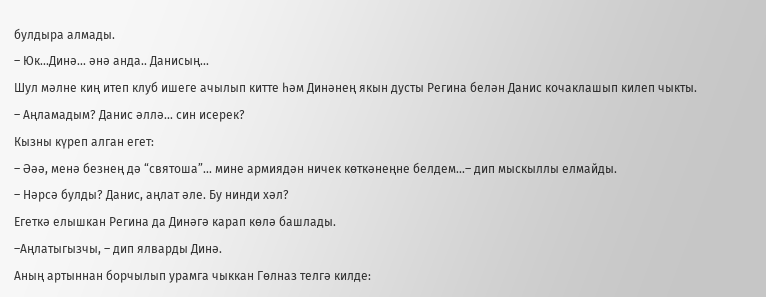булдыра алмады.
– Юк...Динә... әнә анда.. Данисың...
Шул мәлне киң итеп клуб ишеге ачылып китте һәм Динәнең якын дусты Регина белән Данис кочаклашып килеп чыкты.
– Аңламадым? Данис әллә... син исерек?
Кызны күреп алган егет:
– Әәә, менә безнең дә “святоша”... мине армиядән ничек көткәнеңне белдем...– дип мыскыллы елмайды.
– Нәрсә булды? Данис, аңлат әле. Бу нинди хәл?
Егеткә елышкан Регина да Динәгә карап көлә башлады.
–Аңлатыгызчы, – дип ялварды Динә.
Аның артыннан борчылып урамга чыккан Гөлназ телгә килде: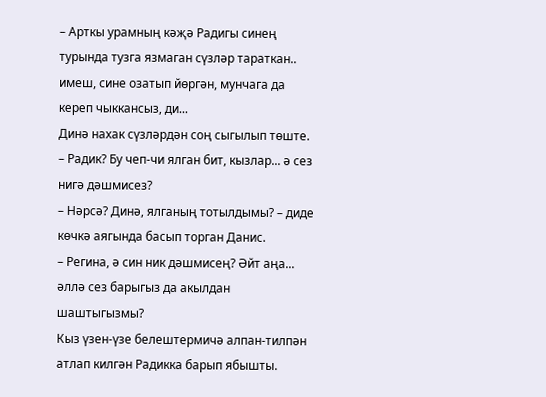– Арткы урамның кәҗә Радигы синең турында тузга язмаган сүзләр тараткан.. имеш, сине озатып йөргән, мунчага да кереп чыккансыз, ди...
Динә нахак сүзләрдән соң сыгылып төште.
– Радик? Бу чеп-чи ялган бит, кызлар... ә сез нигә дәшмисез?
– Нәрсә? Динә, ялганың тотылдымы? – диде көчкә аягында басып торган Данис.
– Регина, ә син ник дәшмисең? Әйт аңа... әллә сез барыгыз да акылдан шаштыгызмы?
Кыз үзен-үзе белештермичә алпан-тилпән атлап килгән Радикка барып ябышты.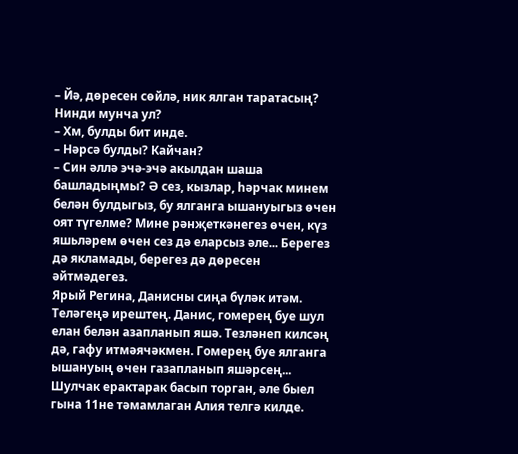– Йә, дөресен сөйлә, ник ялган таратасың? Нинди мунча ул?
– Хм, булды бит инде.
– Нәрсә булды? Кайчан?
– Син әллә эчә-эчә акылдан шаша башладыңмы? Ә сез, кызлар, һәрчак минем белән булдыгыз, бу ялганга ышануыгыз өчен оят түгелме? Мине рәнҗеткәнегез өчен, күз яшьләрем өчен сез дә еларсыз әле... Берегез дә якламады, берегез дә дөресен әйтмәдегез.
Ярый Регина, Данисны сиңа бүләк итәм. Теләгеңә ирештең. Данис, гомерең буе шул елан белән азапланып яшә. Тезләнеп килсәң дә, гафу итмәячәкмен. Гомерең буе ялганга ышануың өчен газапланып яшәрсең...
Шулчак ерактарак басып торган, әле быел гына 11не тәмамлаган Алия телгә килде.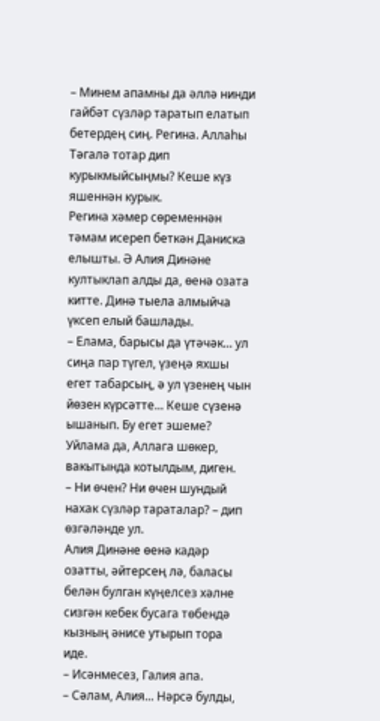– Минем апамны да әллә нинди гайбәт сүзләр таратып елатып бетердең сиң. Регина. Аллаһы Тәгалә тотар дип курыкмыйсыңмы? Кеше күз яшеннән курык.
Регина хәмер сөременнән тәмам исереп беткән Даниска елышты. Ә Алия Динәне култыклап алды да, өенә озата китте. Динә тыела алмыйча үксеп елый башлады.
– Елама, барысы да үтәчәк... ул сиңа пар түгел, үзеңә яхшы егет табарсың, ә ул үзенең чын йөзен күрсәтте... Кеше сүзенә ышанып. Бу егет эшеме? Уйлама да, Аллага шөкер, вакытында котылдым, диген.
– Ни өчен? Ни өчен шундый нахак сүзләр тараталар? – дип өзгәләнде ул.
Алия Динәне өенә кадәр озатты, әйтерсең лә, баласы белән булган күңелсез хәлне сизгән кебек бусага төбендә кызның әнисе утырып тора иде.
– Исәнмесез, Галия апа.
– Сәлам, Алия... Нәрсә булды,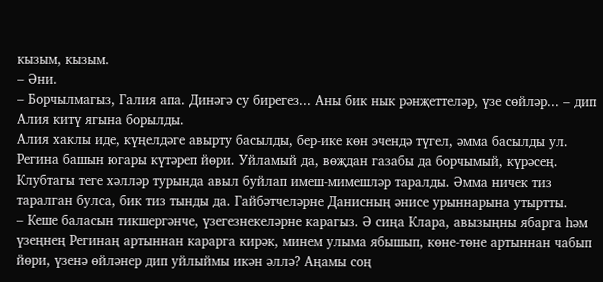кызым, кызым.
– Әни.
– Борчылмагыз, Галия апа. Динәгә су бирегез... Аны бик нык рәнҗеттеләр, үзе сөйләр... – дип Алия китү ягына борылды.
Алия хаклы иде, күңелдәге авырту басылды, бер-ике көн эчендә түгел, әмма басылды ул.
Регина башын югары күтәреп йөри. Уйламый да, вөҗдан газабы да борчымый, күрәсең. Клубтагы теге хәлләр турында авыл буйлап имеш-мимешләр таралды. Әмма ничек тиз таралган булса, бик тиз тынды да. Гайбәтчеләрне Данисның әнисе урыннарына утыртты.
– Кеше баласын тикшергәнче, үзегезнекеләрне карагыз. Ә сиңа Клара, авызыңны ябарга һәм үзеңнең Регинаң артыннан карарга кирәк, минем улыма ябышып, көне-төне артыннан чабып йөри, үзенә өйләнер дип уйлыймы икән әллә? Аңамы соң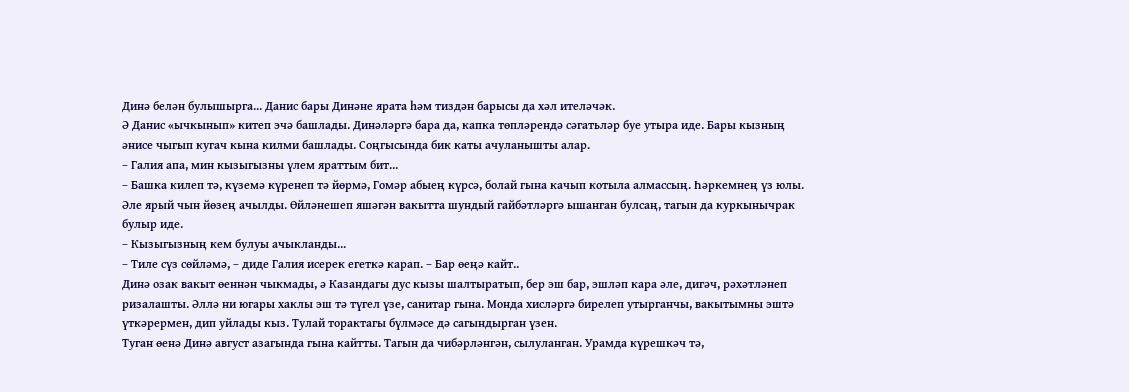Динә белән булышырга... Данис бары Динәне ярата һәм тиздән барысы да хәл ителәчәк.
Ә Данис «ычкынып» китеп эчә башлады. Динәләргә бара да, капка төпләрендә сәгатьләр буе утыра иде. Бары кызның әнисе чыгып кугач кына килми башлады. Соңгысында бик каты ачуланышты алар.
– Галия апа, мин кызыгызны үлем яраттым бит...
– Башка килеп тә, күземә күренеп тә йөрмә, Гомәр абыең күрсә, болай гына качып котыла алмассың. Һәркемнең үз юлы. Әле ярый чын йөзең ачылды. Өйләнешеп яшәгән вакытта шундый гайбәтләргә ышанган булсаң, тагын да куркынычрак булыр иде.
– Кызыгызның кем булуы ачыкланды...
– Тиле сүз сөйләмә, – диде Галия исерек егеткә карап. – Бар өеңә кайт..
Динә озак вакыт өеннән чыкмады, ә Казандагы дус кызы шалтыратып, бер эш бар, эшләп кара әле, дигәч, рәхәтләнеп ризалашты. Әллә ни югары хаклы эш тә түгел үзе, санитар гына. Монда хисләргә бирелеп утырганчы, вакытымны эштә үткәрермен, дип уйлады кыз. Тулай торактагы бүлмәсе дә сагындырган үзен.
Туган өенә Динә август азагында гына кайтты. Тагын да чибәрләнгән, сылуланган. Урамда күрешкәч тә,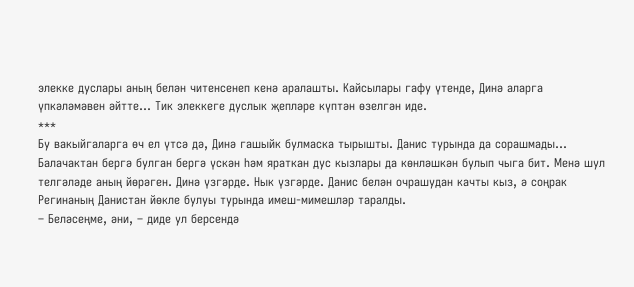элекке дуслары аның белән читенсенеп кенә аралашты. Кайсылары гафу үтенде, Динә аларга үпкәләмәвен әйтте... Тик элеккеге дуслык җепләре күптән өзелгән иде.
***
Бу вакыйгаларга өч ел үтсә дә, Динә гашыйк булмаска тырышты. Данис турында да сорашмады... Балачактан бергә булган бергә үскән һәм яраткан дус кызлары да көнләшкән булып чыга бит. Менә шул телгәләде аның йөрәген. Динә үзгәрде. Нык үзгәрде. Данис белән очрашудан качты кыз, ә соңрак Регинаның Данистан йөкле булуы турында имеш-мимешләр таралды.
– Беләсеңме, әни, – диде ул берсендә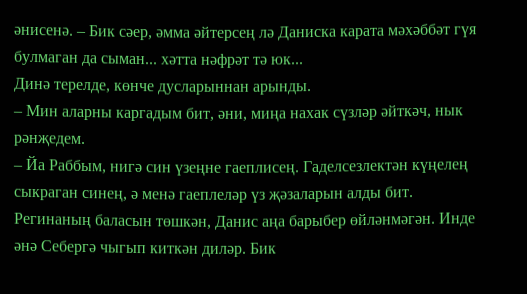әнисенә. – Бик сәер, әмма әйтерсең лә Даниска карата мәхәббәт гүя булмаган да сыман... хәтта нәфрәт тә юк...
Динә терелде, көнче дусларыннан арынды.
– Мин аларны каргадым бит, әни, миңа нахак сүзләр әйткәч, нык рәнҗедем.
– Йа Раббым, нигә син үзеңне гаеплисең. Гаделсезлектән күңелең сыкраган синең, ә менә гаеплеләр үз җәзаларын алды бит. Регинаның баласын төшкән, Данис аңа барыбер өйләнмәгән. Инде әнә Себергә чыгып киткән диләр. Бик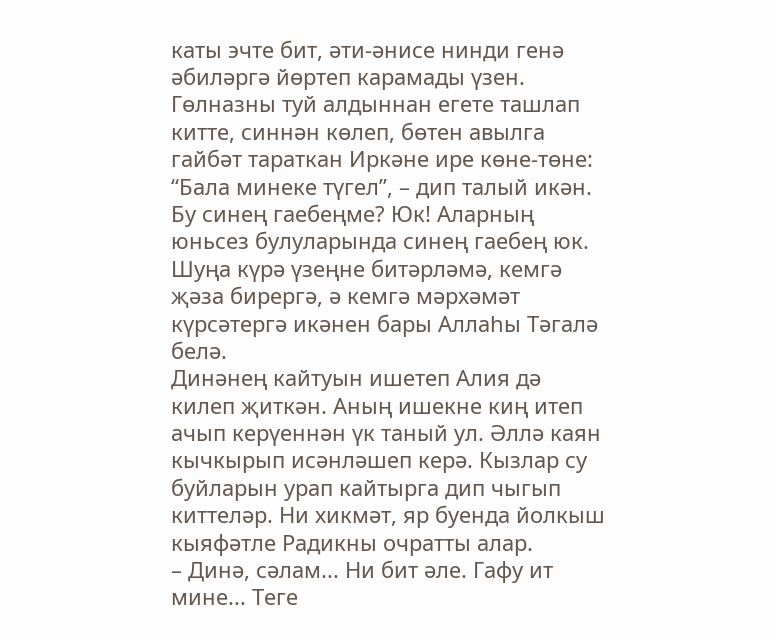каты эчте бит, әти-әнисе нинди генә әбиләргә йөртеп карамады үзен. Гөлназны туй алдыннан егете ташлап китте, синнән көлеп, бөтен авылга гайбәт тараткан Иркәне ире көне-төне: “Бала минеке түгел”, – дип талый икән. Бу синең гаебеңме? Юк! Аларның юньсез булуларында синең гаебең юк. Шуңа күрә үзеңне битәрләмә, кемгә җәза бирергә, ә кемгә мәрхәмәт күрсәтергә икәнен бары Аллаһы Тәгалә белә.
Динәнең кайтуын ишетеп Алия дә килеп җиткән. Аның ишекне киң итеп ачып керүеннән үк таный ул. Әллә каян кычкырып исәнләшеп керә. Кызлар су буйларын урап кайтырга дип чыгып киттеләр. Ни хикмәт, яр буенда йолкыш кыяфәтле Радикны очратты алар.
– Динә, сәлам... Ни бит әле. Гафу ит мине... Теге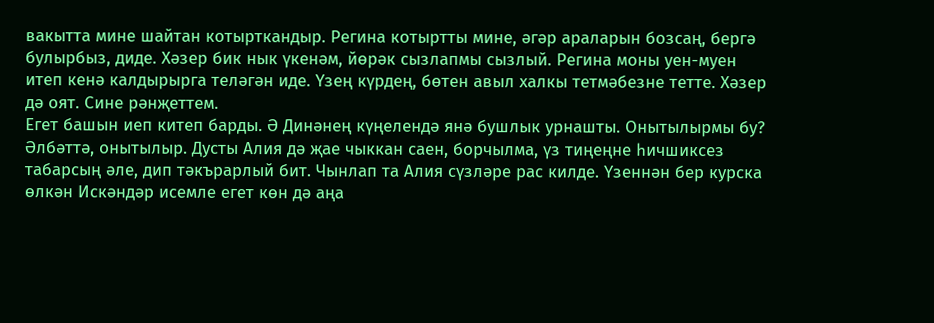вакытта мине шайтан котырткандыр. Регина котыртты мине, әгәр араларын бозсаң, бергә булырбыз, диде. Хәзер бик нык үкенәм, йөрәк сызлапмы сызлый. Регина моны уен-муен итеп кенә калдырырга теләгән иде. Үзең күрдең, бөтен авыл халкы тетмәбезне тетте. Хәзер дә оят. Сине рәнҗеттем.
Егет башын иеп китеп барды. Ә Динәнең күңелендә янә бушлык урнашты. Онытылырмы бу? Әлбәттә, онытылыр. Дусты Алия дә җае чыккан саен, борчылма, үз тиңеңне һичшиксез табарсың әле, дип тәкърарлый бит. Чынлап та Алия сүзләре рас килде. Үзеннән бер курска өлкән Искәндәр исемле егет көн дә аңа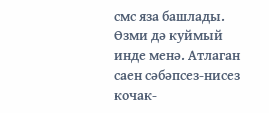смс яза башлады. Өзми дә куймый инде менә. Атлаган саен сәбәпсез-нисез кочак-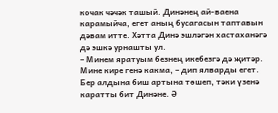кочак чәчәк ташый. Динәнең ай-ваена карамыйча, егет аның бусагасын таптавын дәвам итте. Хәтта Динә эшләгән хастаханәгә дә эшкә урнашты ул.
– Минем яратуым безнең икебезгә дә җитәр. Мине кире генә какма, – дип ялварды егет. Бер алдына биш артына төшеп, тәки үзенә каратты бит Динәне. Ә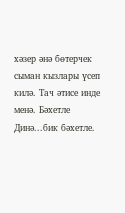хәзер әнә бөтерчек сыман кызлары үсеп килә. Тач әтисе инде менә. Бәхетле Динә...бик бәхетле.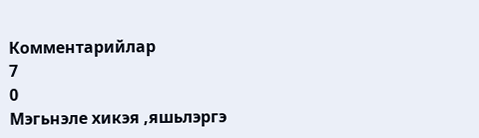Комментарийлар
7
0
Мэгьнэле хикэя ,яшьлэргэ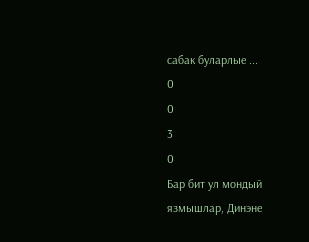сабак буларлые ...
0
0
3
0
Бар бит ул мондый язмышлар, Динэне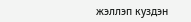жэллэп куздэн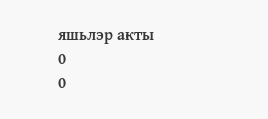яшьлэр акты
0
0